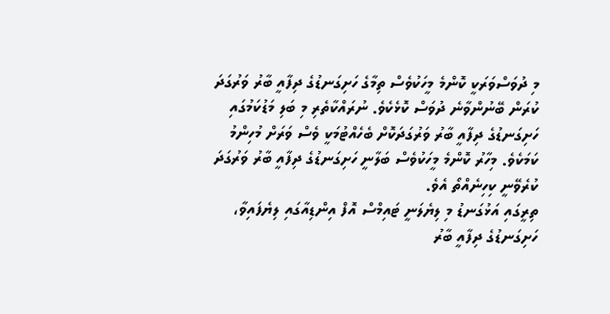މި ދުވަސްވަރަކީ ކޮންމެ މީހަކުވެސް ތިމާގެ ހަށިގަނޑުގެ ދިފާއީ ބާރު ވަރުގަދަ ކުރަން ބޭނުންވާނެ ދުވަސް ކޮޅެކެވެ. ނުރައްކާތެރި މި ބަލި މަޑުކަމުގައި ހަށިގަނޑުގެ ދިފާއީ ބާރު ވަރުގަދަކޮށް ބެހެއްޓުމަކީ ވެސް ވަރަށް މުހިންމު ކަމަކެވެ. މިހާރު ކޮންމެ މީހަކުވެސް ބަލާނީ ހަށިގަނޑުގެ ދިފާއީ ބާރު ވަރުގަދަ ކުރެވޭނީ ކިހިނެއްތޯ އެވެ.
ތިރީގައި އަޅުގަނޑު މި ލިޔެލަނީ ޓައިމްސް އޮފް އިންޑިއާގައި ލިޔެފައިވާ، ހަށިގަނޑުގެ ދިފާއީ ބާރު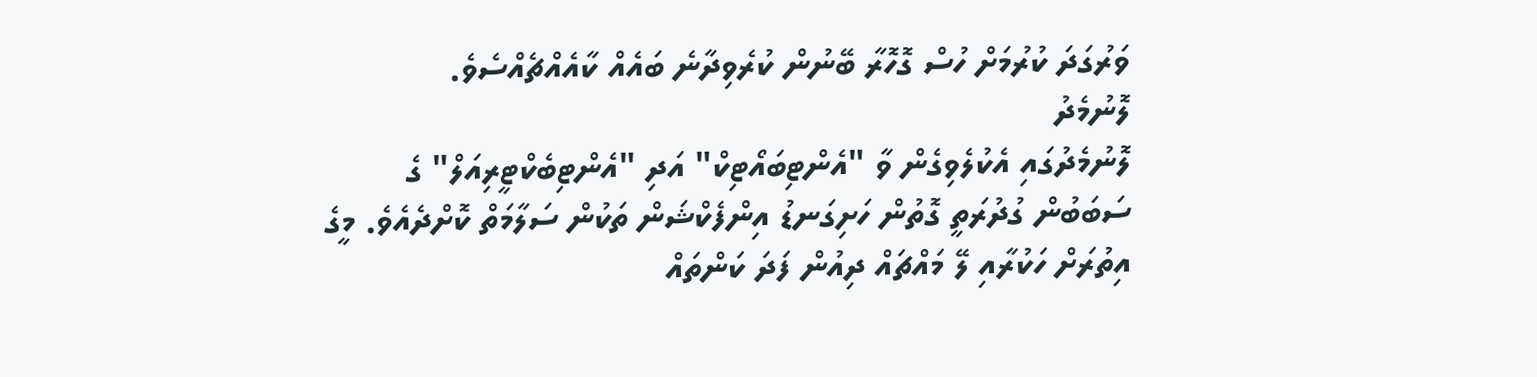ވަރުގަދަ ކުރުމަށް ހުސް ގޮހޮރާ ބޭނުން ކުރެވިދާނެ ބައެއް ކާއެއްޗެއްސެވެ.
ލޮނުމެދު
ލޮނުމެދުގައި އެކުލެވިގެން ވާ "އެންޓިބައޯޓިކް" އަދި "އެންޓިބެކްޓީރިއަލް" ގެ ސަބަބުން ގުދުރަތީ ގޮތުން ހަށިގަނޑު އިންފެކްޝަން ތަކުން ސަލާމަތް ކޮށްދެއެވެ. މީގެ އިތުރަށް ހަކުރާއި ލޭ މައްޗައް ދިއުން ފަދަ ކަންތައް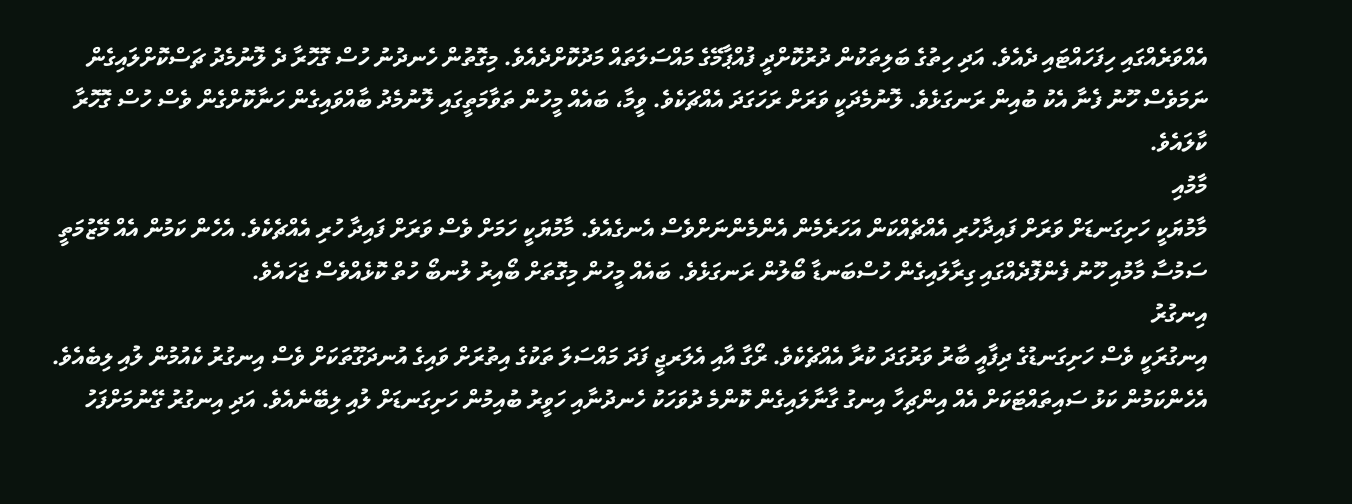އެއްވަރެއްގައި ހިފަހައްޓައި ދެއެވެ. އަދި ހިތުގެ ބަލިތަކުން ދުރުކޮށްދީ ފުއްޕާމޭގެ މައްސަލަތައް މަދުކޮށްދެއެވެ. މިގޮތުން ހެނދުނު ހުސް ގޮހޮރާ ދެ ލޮނުމެދު ޗަސްކޮށްލައިގެން ނަމަވެސް ހޫނު ފެނާ އެކު ބުއިން ރަނގަޅެވެ. ލޮނުމެދަކީ ވަރަށް ރަހަގަދަ އެއްޗަކެވެ. ވީމާ، ބައެއް މީހުން ތަވާމަތީގައި ލޮނުމެދު ބާއްވައިގެން ހަނާކޮށްގެން ވެސް ހުސް ގޮހޮރާ ކާލައެވެ.
މާމުއި
މާމުޔަކީ ހަށިގަނޑަށް ވަރަށް ފައިދާހުރި އެއްޗެއްކަން އަހަރެމެން އެންމެންނަށްވެސް އެނގެއެވެ. މާމުޔަކީ ހަމަށް ވެސް ވަރަށް ފައިދާ ހުރި އެއްޗެކެވެ. އެހެން ކަމުން އެއް މޭޒުމަތީ ސަމުސާ މާމުއި ހޫނު ފެންފޮދެއްގައި ގިރާލައިގެން ހުސްބަނޑާ ބޯލުން ރަނގަޅެވެ. ބައެއް މީހުން މިގޮތަށް ބޯއިރު ލުނބޯ ހުތް ކޮޅެއްވެސް ޖަހައެވެ.
އިނގުރު
އިނގުރަކީ ވެސް ހަށިގަނޑުގެ ދިފާއީ ބާރު ވަރުގަދަ ކުރާ އެއްޗެކެވެ. ރޯގާ އާއި އެލަރޖީ ފަދަ މައްސަލަ ތަކުގެ އިތުރަށް ވައިގެ އުނދަގޫތަކަށް ވެސް އިނގުރު ކެއުމުން ލުއި ލިބެއެވެ. އެހެންކަމުން ކަޅު ސައިތައްޓަކަށް އެއް އިންޗިހާ އިނގު ގާނާލައިގެން ކޮންމެ ދުވަހަކު ހެނދުނާއި ހަވީރު ބުއިމުން ހަށިގަނޑަށް ލުއި ލިބޭނެއެވެ. އަދި އިނގުރު ގޭނުމަށްފަހު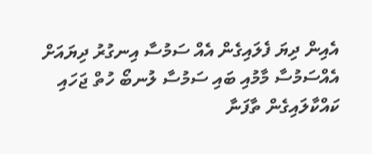އެއިން ދިޔަ ފެލައިގެން އެއް ސަމުސާ އިނގުރު ދިޔައަށް އެއްސަމުސާ މާމުއި ބައި ސަމުސާ ލުނބޯ ހުތް ޖަހައި ކައްކާލައިގެން ތާފަނާ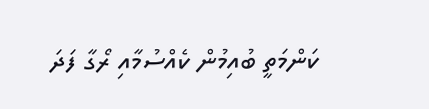ކަންމަތީ ބުއިމުން ކެއްސުމާއި ރޯގާ ފަދަ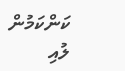ކަންކަމުން ލުއި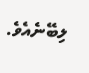ލިބޭނެއެވެ.